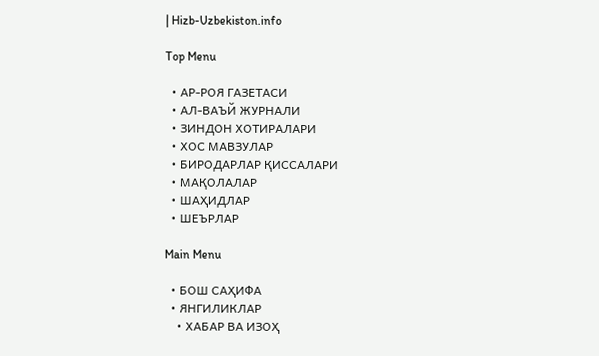| Hizb-Uzbekiston.info

Top Menu

  • АР-РОЯ ГАЗЕТАСИ
  • АЛ-ВАЪЙ ЖУРНАЛИ
  • ЗИНДОН ХОТИРАЛАРИ
  • ХОС МАВЗУЛАР
  • БИРОДАРЛАР ҚИССАЛАРИ
  • МАҚОЛАЛАР
  • ШАҲИДЛАР
  • ШЕЪРЛАР

Main Menu

  • БОШ САҲИФА
  • ЯНГИЛИКЛАР
    • ХАБАР ВА ИЗОҲ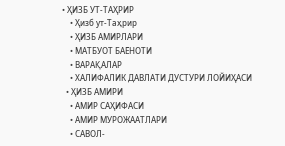• ҲИЗБ УТ-ТАҲРИР
    • Ҳизб ут-Таҳрир
    • ҲИЗБ АМИРЛАРИ
    • МАТБУОТ БАЁНОТИ
    • ВАРАҚАЛАР
    • ХАЛИФАЛИК ДАВЛАТИ ДУСТУРИ ЛОЙИҲАСИ
  • ҲИЗБ АМИРИ
    • АМИР САҲИФАСИ
    • АМИР МУРОЖААТЛАРИ
    • САВОЛ-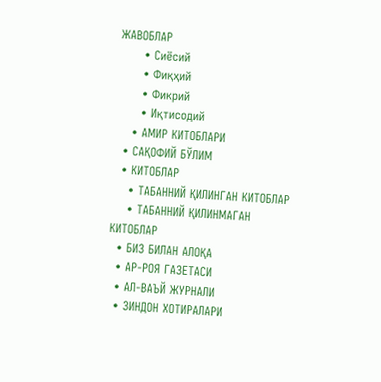ЖАВОБЛАР
      • Сиёсий
      • Фиқҳий
      • Фикрий
      • Иқтисодий
    • АМИР КИТОБЛАРИ
  • САҚОФИЙ БЎЛИМ
  • КИТОБЛАР
    • ТАБАННИЙ ҚИЛИНГАН КИТОБЛАР
    • ТАБАННИЙ ҚИЛИНМАГАН КИТОБЛАР
  • БИЗ БИЛАН АЛОҚА
  • АР-РОЯ ГАЗЕТАСИ
  • АЛ-ВАЪЙ ЖУРНАЛИ
  • ЗИНДОН ХОТИРАЛАРИ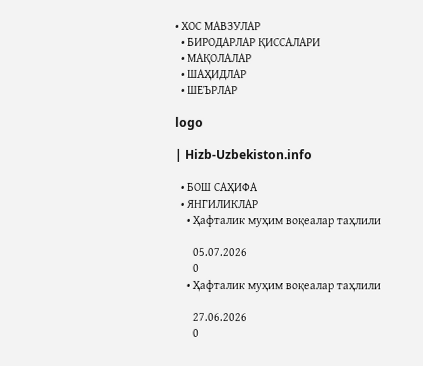• ХОС МАВЗУЛАР
  • БИРОДАРЛАР ҚИССАЛАРИ
  • МАҚОЛАЛАР
  • ШАҲИДЛАР
  • ШЕЪРЛАР

logo

| Hizb-Uzbekiston.info

  • БОШ САҲИФА
  • ЯНГИЛИКЛАР
    • Ҳафталик муҳим воқеалар таҳлили

      05.07.2026
      0
    • Ҳафталик муҳим воқеалар таҳлили

      27.06.2026
      0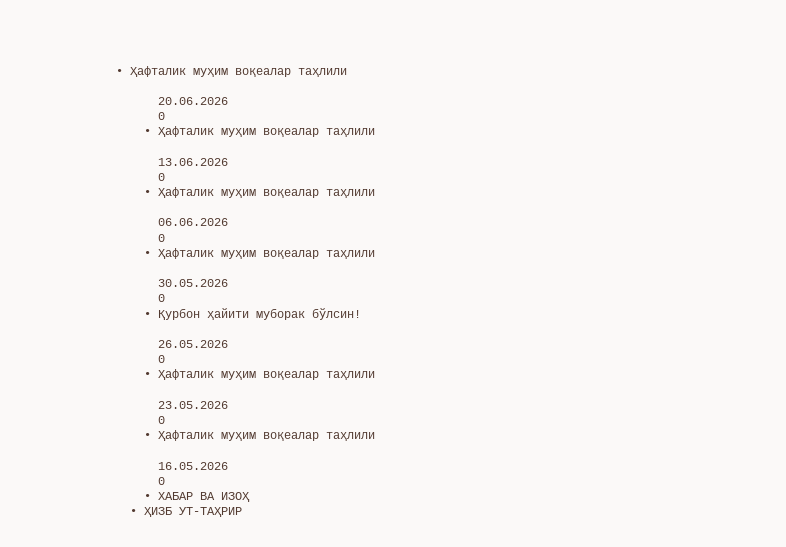• Ҳафталик муҳим воқеалар таҳлили

      20.06.2026
      0
    • Ҳафталик муҳим воқеалар таҳлили

      13.06.2026
      0
    • Ҳафталик муҳим воқеалар таҳлили

      06.06.2026
      0
    • Ҳафталик муҳим воқеалар таҳлили

      30.05.2026
      0
    • Қурбон ҳайити муборак бўлсин!

      26.05.2026
      0
    • Ҳафталик муҳим воқеалар таҳлили

      23.05.2026
      0
    • Ҳафталик муҳим воқеалар таҳлили

      16.05.2026
      0
    • ХАБАР ВА ИЗОҲ
  • ҲИЗБ УТ-ТАҲРИР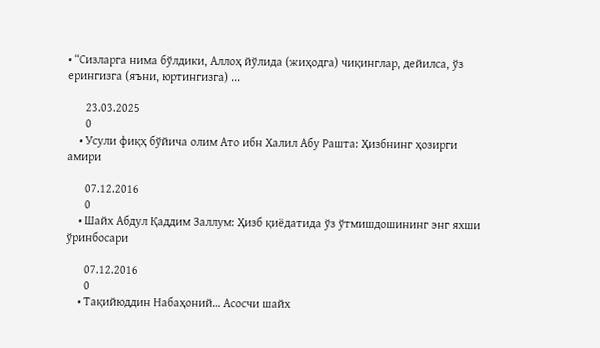• “Сизларга нима бўлдики, Аллоҳ йўлида (жиҳодга) чиқинглар, дейилса, ўз ерингизга (яъни, юртингизга) ...

      23.03.2025
      0
    • Усули фиқҳ бўйича олим Ато ибн Халил Абу Рашта: Ҳизбнинг ҳозирги амири

      07.12.2016
      0
    • Шайх Абдул Қаддим Заллум: Ҳизб қиёдатида ўз ўтмишдошининг энг яхши ўринбосари

      07.12.2016
      0
    • Тақийюддин Набаҳоний… Асосчи шайх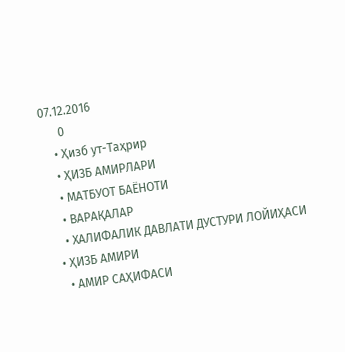07.12.2016
      0
    • Ҳизб ут-Таҳрир
    • ҲИЗБ АМИРЛАРИ
    • МАТБУОТ БАЁНОТИ
    • ВАРАҚАЛАР
    • ХАЛИФАЛИК ДАВЛАТИ ДУСТУРИ ЛОЙИҲАСИ
  • ҲИЗБ АМИРИ
    • АМИР САҲИФАСИ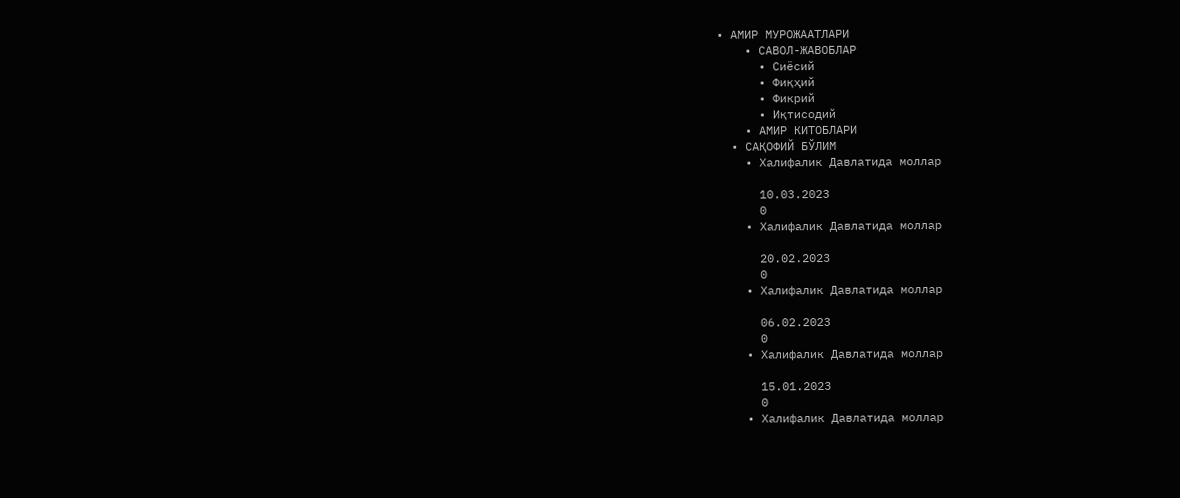• АМИР МУРОЖААТЛАРИ
    • САВОЛ-ЖАВОБЛАР
      • Сиёсий
      • Фиқҳий
      • Фикрий
      • Иқтисодий
    • АМИР КИТОБЛАРИ
  • САҚОФИЙ БЎЛИМ
    • Халифалик Давлатида моллар

      10.03.2023
      0
    • Халифалик Давлатида моллар

      20.02.2023
      0
    • Халифалик Давлатида моллар

      06.02.2023
      0
    • Халифалик Давлатида моллар

      15.01.2023
      0
    • Халифалик Давлатида моллар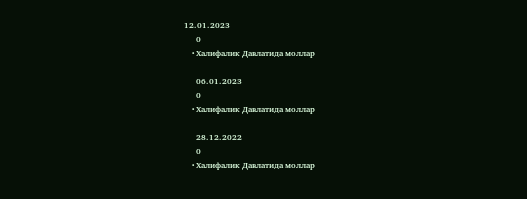12.01.2023
      0
    • Халифалик Давлатида моллар

      06.01.2023
      0
    • Халифалик Давлатида моллар

      28.12.2022
      0
    • Халифалик Давлатида моллар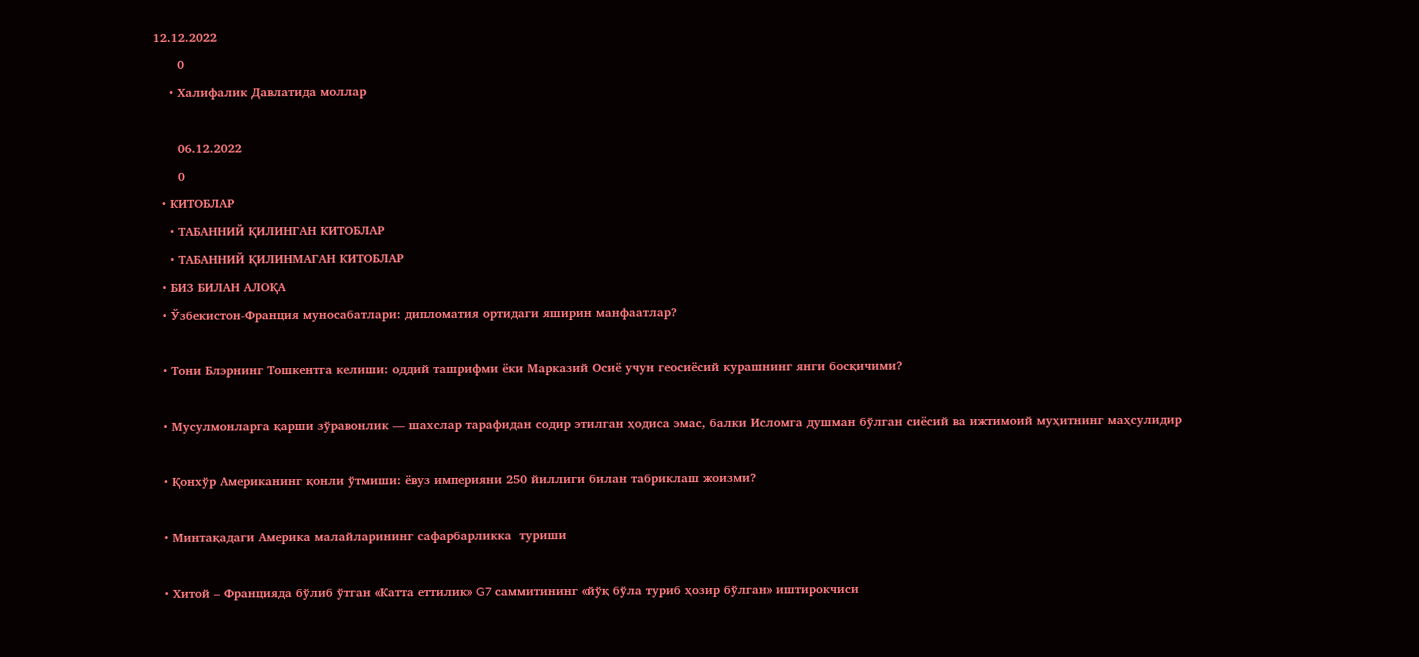12.12.2022
      0
    • Халифалик Давлатида моллар

      06.12.2022
      0
  • КИТОБЛАР
    • ТАБАННИЙ ҚИЛИНГАН КИТОБЛАР
    • ТАБАННИЙ ҚИЛИНМАГАН КИТОБЛАР
  • БИЗ БИЛАН АЛОҚА
  • Ўзбекистон-Франция муносабатлари: дипломатия ортидаги яширин манфаатлар?

  • Тони Блэрнинг Тошкентга келиши: оддий ташрифми ёки Марказий Осиё учун геосиёсий курашнинг янги босқичими?

  • Мусулмонларга қарши зўравонлик — шахслар тарафидан содир этилган ҳодиса эмас, балки Исломга душман бўлган сиёсий ва ижтимоий муҳитнинг маҳсулидир

  • Қонхўр Американинг қонли ўтмиши: ёвуз империяни 250 йиллиги билан табриклаш жоизми?

  • Минтақадаги Америка малайларининг сафарбарликка  туриши

  • Хитой – Францияда бўлиб ўтган «Катта еттилик» G7 саммитининг «йўқ бўла туриб ҳозир бўлган» иштирокчиси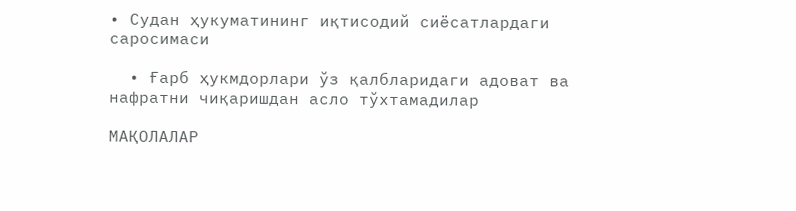• Судан ҳукуматининг иқтисодий сиёсатлардаги саросимаси

  • Ғарб ҳукмдорлари ўз қалбларидаги адоват ва нафратни чиқаришдан асло тўхтамадилар

МАҚОЛАЛАР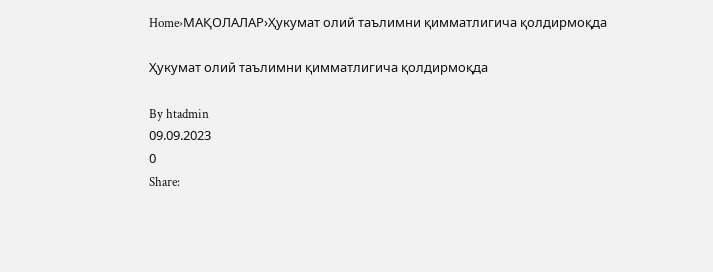Home›МАҚОЛАЛАР›Ҳукумат олий таълимни қимматлигича қолдирмоқда

Ҳукумат олий таълимни қимматлигича қолдирмоқда

By htadmin
09.09.2023
0
Share: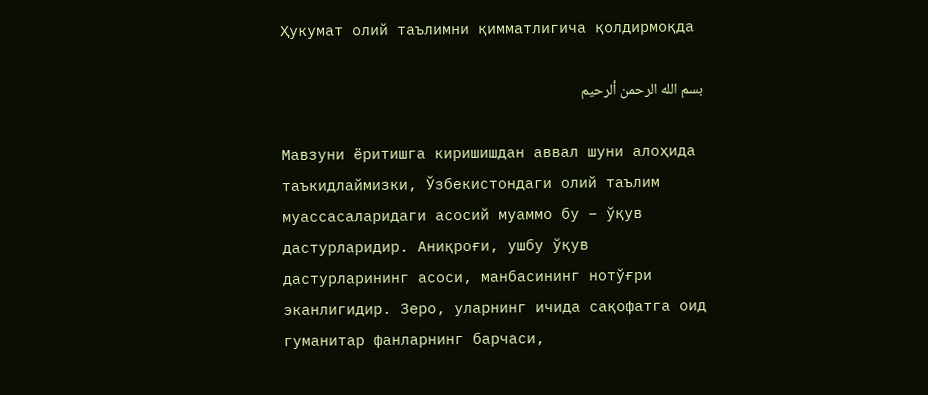Ҳукумат олий таълимни қимматлигича қолдирмоқда

بسم الله الرحمن ألرحيم

Мавзуни ёритишга киришишдан аввал шуни алоҳида таъкидлаймизки, Ўзбекистондаги олий таълим муассасаларидаги асосий муаммо бу – ўқув дастурларидир. Аниқроғи, ушбу ўқув дастурларининг асоси, манбасининг нотўғри эканлигидир. Зеро, уларнинг ичида сақофатга оид гуманитар фанларнинг барчаси,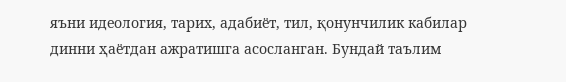яъни идеология, тарих, адабиёт, тил, қонунчилик кабилар динни ҳаётдан ажратишга асосланган. Бундай таълим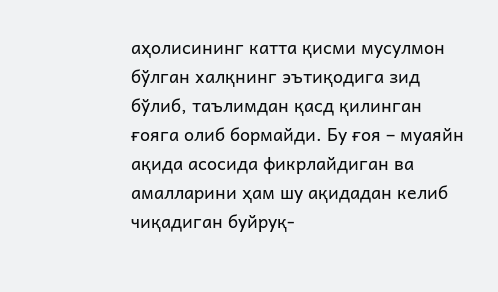аҳолисининг катта қисми мусулмон бўлган халқнинг эътиқодига зид бўлиб, таълимдан қасд қилинган ғояга олиб бормайди. Бу ғоя – муаяйн ақида асосида фикрлайдиган ва амалларини ҳам шу ақидадан келиб чиқадиган буйруқ-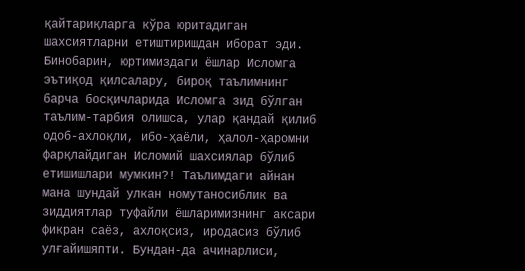қайтариқларга кўра юритадиган шахсиятларни етиштиришдан иборат эди. Бинобарин, юртимиздаги ёшлар Исломга эътиқод қилсалару, бироқ таълимнинг барча босқичларида Исломга зид бўлган таълим-тарбия олишса, улар қандай қилиб одоб-ахлоқли, ибо-ҳаёли, ҳалол-ҳаромни фарқлайдиган Исломий шахсиялар бўлиб етишишлари мумкин?! Таълимдаги айнан мана шундай улкан номутаносиблик ва зиддиятлар туфайли ёшларимизнинг аксари фикран саёз, ахлоқсиз, иродасиз бўлиб улғайишяпти. Бундан-да ачинарлиси,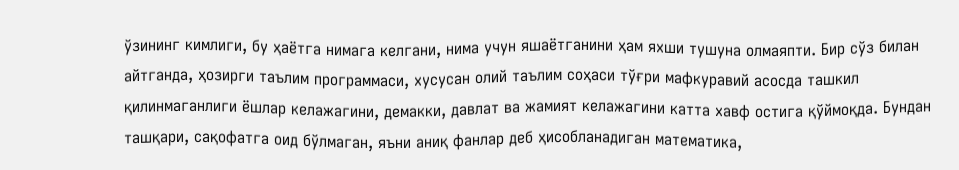ўзининг кимлиги, бу ҳаётга нимага келгани, нима учун яшаётганини ҳам яхши тушуна олмаяпти. Бир сўз билан айтганда, ҳозирги таълим программаси, хусусан олий таълим соҳаси тўғри мафкуравий асосда ташкил қилинмаганлиги ёшлар келажагини, демакки, давлат ва жамият келажагини катта хавф остига қўймоқда. Бундан ташқари, сақофатга оид бўлмаган, яъни аниқ фанлар деб ҳисобланадиган математика,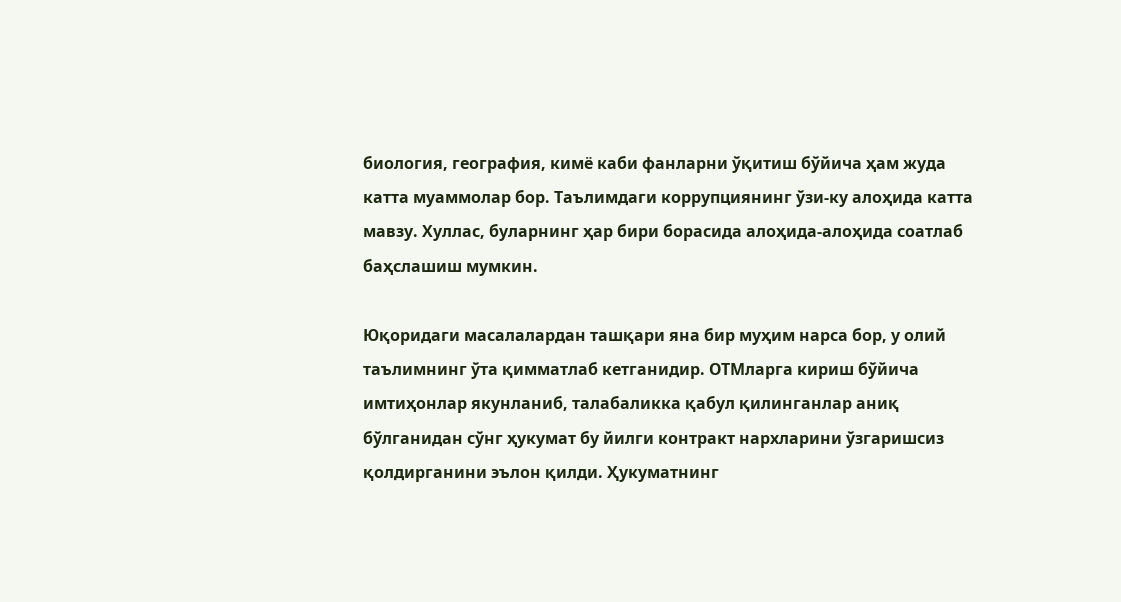биология, география, кимё каби фанларни ўқитиш бўйича ҳам жуда катта муаммолар бор. Таълимдаги коррупциянинг ўзи-ку алоҳида катта мавзу. Хуллас, буларнинг ҳар бири борасида алоҳида-алоҳида соатлаб баҳслашиш мумкин.

Юқоридаги масалалардан ташқари яна бир муҳим нарса бор, у олий таълимнинг ўта қимматлаб кетганидир. ОТМларга кириш бўйича имтиҳонлар якунланиб, талабаликка қабул қилинганлар аниқ бўлганидан сўнг ҳукумат бу йилги контракт нархларини ўзгаришсиз қолдирганини эълон қилди. Ҳукуматнинг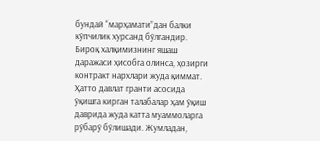бундай “марҳамати”дан балки кўпчилик хурсанд бўлгандир. Бироқ халқимизнинг яшаш даражаси ҳисобга олинса, ҳозирги контракт нархлари жуда қиммат. Ҳатто давлат гранти асосида ўқишга кирган талабалар ҳам ўқиш даврида жуда катта муаммоларга рўбарў бўлишади. Жумладан,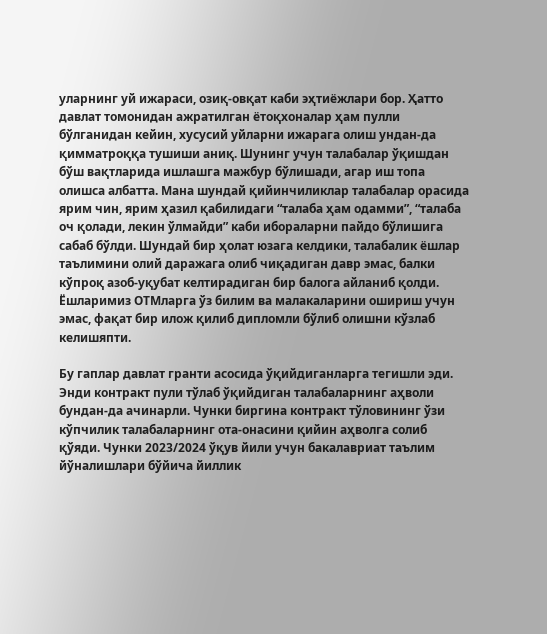уларнинг уй ижараси, озиқ-овқат каби эҳтиёжлари бор. Ҳатто давлат томонидан ажратилган ётоқхоналар ҳам пулли бўлганидан кейин, хусусий уйларни ижарага олиш ундан-да қимматроққа тушиши аниқ. Шунинг учун талабалар ўқишдан бўш вақтларида ишлашга мажбур бўлишади, агар иш топа олишса албатта. Мана шундай қийинчиликлар талабалар орасида ярим чин, ярим ҳазил қабилидаги “талаба ҳам одамми”, “талаба оч қолади, лекин ўлмайди” каби ибораларни пайдо бўлишига сабаб бўлди. Шундай бир ҳолат юзага келдики, талабалик ёшлар таълимини олий даражага олиб чиқадиган давр эмас, балки кўпроқ азоб-уқубат келтирадиган бир балога айланиб қолди. Ёшларимиз ОТМларга ўз билим ва малакаларини ошириш учун эмас, фақат бир илож қилиб дипломли бўлиб олишни кўзлаб келишяпти.

Бу гаплар давлат гранти асосида ўқийдиганларга тегишли эди. Энди контракт пули тўлаб ўқийдиган талабаларнинг аҳволи бундан-да ачинарли. Чунки биргина контракт тўловининг ўзи кўпчилик талабаларнинг ота-онасини қийин аҳволга солиб қўяди. Чунки 2023/2024 ўқув йили учун бакалавриат таълим йўналишлари бўйича йиллик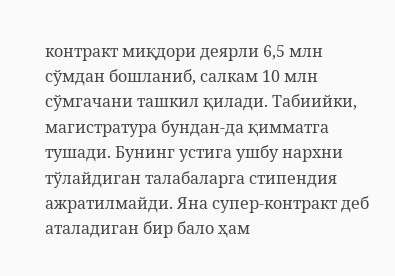контракт миқдори деярли 6,5 млн сўмдан бошланиб, салкам 10 млн сўмгачани ташкил қилади. Табиийки, магистратура бундан-да қимматга тушади. Бунинг устига ушбу нархни тўлайдиган талабаларга стипендия ажратилмайди. Яна супер-контракт деб аталадиган бир бало ҳам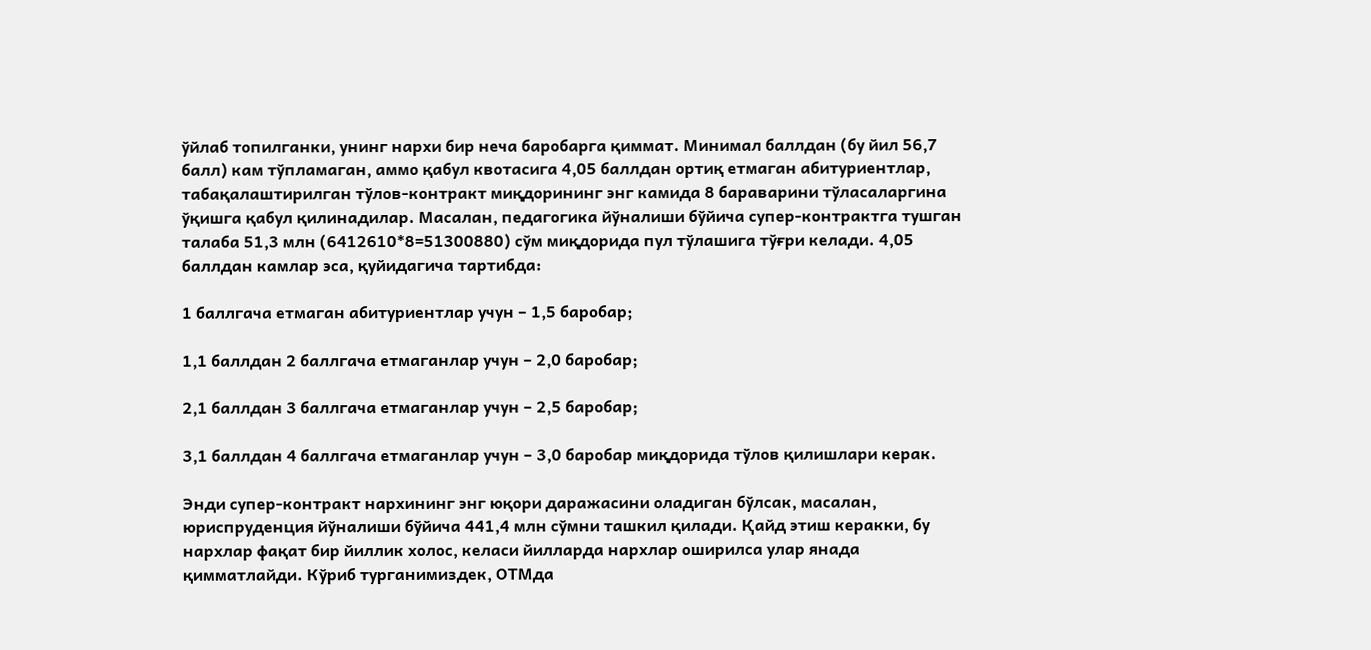ўйлаб топилганки, унинг нархи бир неча баробарга қиммат. Минимал баллдан (бу йил 56,7 балл) кам тўпламаган, аммо қабул квотасига 4,05 баллдан ортиқ етмаган абитуриентлар, табақалаштирилган тўлов-контракт миқдорининг энг камида 8 бараварини тўласаларгина ўқишга қабул қилинадилар. Масалан, педагогика йўналиши бўйича супер-контрактга тушган талаба 51,3 млн (6412610*8=51300880) сўм миқдорида пул тўлашига тўғри келади. 4,05 баллдан камлар эса, қуйидагича тартибда:

1 баллгача етмаган абитуриентлар учун – 1,5 баробар;

1,1 баллдан 2 баллгача етмаганлар учун – 2,0 баробар;

2,1 баллдан 3 баллгача етмаганлар учун – 2,5 баробар;

3,1 баллдан 4 баллгача етмаганлар учун – 3,0 баробар миқдорида тўлов қилишлари керак.

Энди супер-контракт нархининг энг юқори даражасини оладиган бўлсак, масалан, юриспруденция йўналиши бўйича 441,4 млн сўмни ташкил қилади. Қайд этиш керакки, бу нархлар фақат бир йиллик холос, келаси йилларда нархлар оширилса улар янада қимматлайди. Кўриб турганимиздек, ОТМда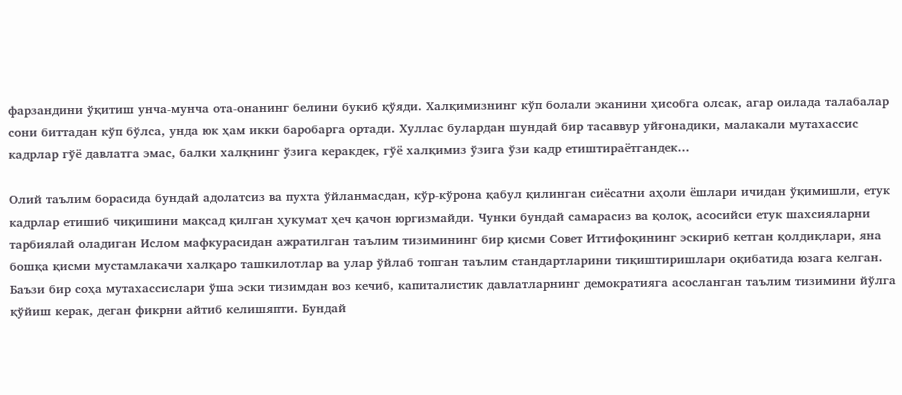фарзандини ўқитиш унча-мунча ота-онанинг белини букиб қўяди. Халқимизнинг кўп болали эканини ҳисобга олсак, агар оилада талабалар сони биттадан кўп бўлса, унда юк ҳам икки баробарга ортади. Хуллас булардан шундай бир тасаввур уйғонадики, малакали мутахассис кадрлар гўё давлатга эмас, балки халқнинг ўзига керакдек, гўё халқимиз ўзига ўзи кадр етиштираётгандек…

Олий таълим борасида бундай адолатсиз ва пухта ўйланмасдан, кўр-кўрона қабул қилинган сиёсатни аҳоли ёшлари ичидан ўқимишли, етук кадрлар етишиб чиқишини мақсад қилган ҳукумат ҳеч қачон юргизмайди. Чунки бундай самарасиз ва қолоқ, асосийси етук шахсияларни тарбиялай оладиган Ислом мафкурасидан ажратилган таълим тизимининг бир қисми Совет Иттифоқининг эскириб кетган қолдиқлари, яна бошқа қисми мустамлакачи халқаро ташкилотлар ва улар ўйлаб топган таълим стандартларини тиқиштиришлари оқибатида юзага келган. Баъзи бир соҳа мутахассислари ўша эски тизимдан воз кечиб, капиталистик давлатларнинг демократияга асосланган таълим тизимини йўлга қўйиш керак, деган фикрни айтиб келишяпти. Бундай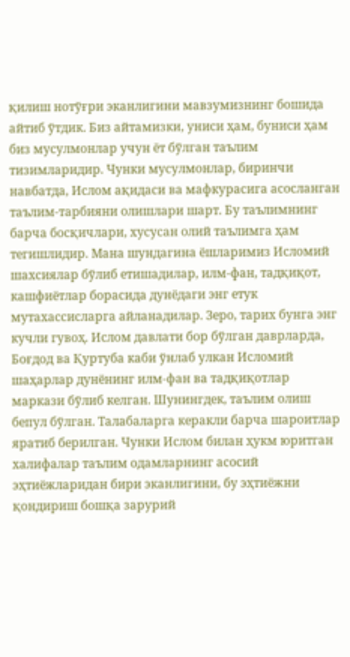қилиш нотўғри эканлигини мавзумизнинг бошида айтиб ўтдик. Биз айтамизки, униси ҳам, буниси ҳам биз мусулмонлар учун ёт бўлган таълим тизимларидир. Чунки мусулмонлар, биринчи навбатда, Ислом ақидаси ва мафкурасига асосланган таълим-тарбияни олишлари шарт. Бу таълимнинг барча босқичлари, хусусан олий таълимга ҳам тегишлидир. Мана шундагина ёшларимиз Исломий шахсиялар бўлиб етишадилар, илм-фан, тадқиқот, кашфиётлар борасида дунёдаги энг етук мутахассисларга айланадилар. Зеро, тарих бунга энг кучли гувоҳ. Ислом давлати бор бўлган даврларда, Боғдод ва Қуртуба каби ўнлаб улкан Исломий шаҳарлар дунёнинг илм-фан ва тадқиқотлар маркази бўлиб келган. Шунингдек, таълим олиш бепул бўлган. Талабаларга керакли барча шароитлар яратиб берилган. Чунки Ислом билан ҳукм юритган халифалар таълим одамларнинг асосий эҳтиёжларидан бири эканлигини, бу эҳтиёжни қондириш бошқа зарурий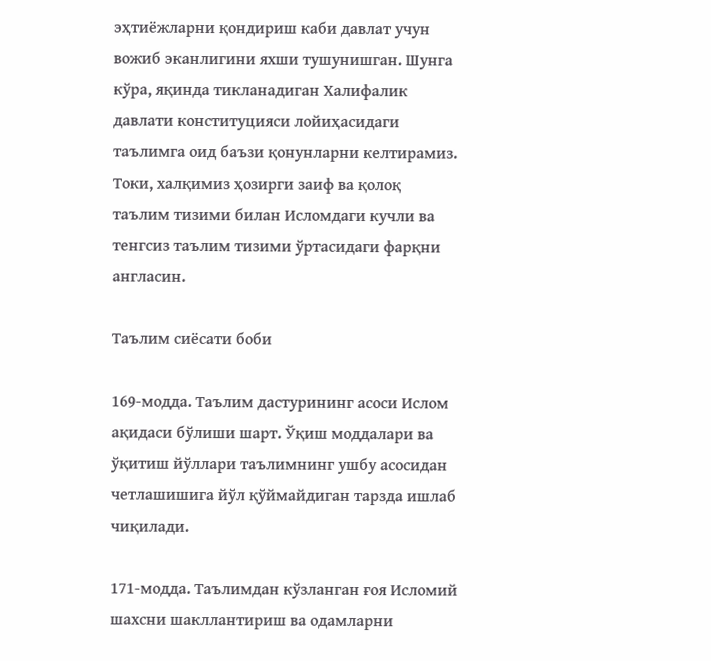эҳтиёжларни қондириш каби давлат учун вожиб эканлигини яхши тушунишган. Шунга кўра, яқинда тикланадиган Халифалик давлати конституцияси лойиҳасидаги таълимга оид баъзи қонунларни келтирамиз. Токи, халқимиз ҳозирги заиф ва қолоқ таълим тизими билан Исломдаги кучли ва тенгсиз таълим тизими ўртасидаги фарқни англасин.

Таълим сиёсати боби

169-модда. Таълим дастурининг асоси Ислом ақидаси бўлиши шарт. Ўқиш моддалари ва ўқитиш йўллари таълимнинг ушбу асосидан четлашишига йўл қўймайдиган тарзда ишлаб чиқилади.

171-модда. Таълимдан кўзланган ғоя Исломий шахсни шакллантириш ва одамларни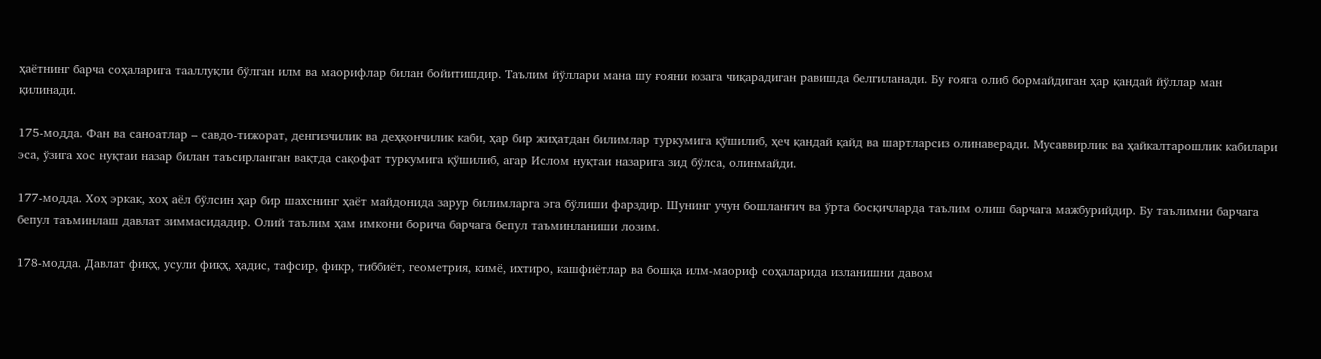ҳаётнинг барча соҳаларига тааллуқли бўлган илм ва маорифлар билан бойитишдир. Таълим йўллари мана шу ғояни юзага чиқарадиган равишда белгиланади. Бу ғояга олиб бормайдиган ҳар қандай йўллар ман қилинади.

175-модда. Фан ва саноатлар – савдо-тижорат, денгизчилик ва деҳқончилик каби, ҳар бир жиҳатдан билимлар туркумига қўшилиб, ҳеч қандай қайд ва шартларсиз олинаверади. Мусаввирлик ва ҳайкалтарошлик кабилари эса, ўзига хос нуқтаи назар билан таъсирланган вақтда сақофат туркумига қўшилиб, агар Ислом нуқтаи назарига зид бўлса, олинмайди.

177-модда. Хоҳ эркак, хоҳ аёл бўлсин ҳар бир шахснинг ҳаёт майдонида зарур билимларга эга бўлиши фарздир. Шунинг учун бошланғич ва ўрта босқичларда таълим олиш барчага мажбурийдир. Бу таълимни барчага бепул таъминлаш давлат зиммасидадир. Олий таълим ҳам имкони борича барчага бепул таъминланиши лозим.

178-модда. Давлат фиқҳ, усули фиқҳ, ҳадис, тафсир, фикр, тиббиёт, геометрия, кимё, ихтиро, кашфиётлар ва бошқа илм-маориф соҳаларида изланишни давом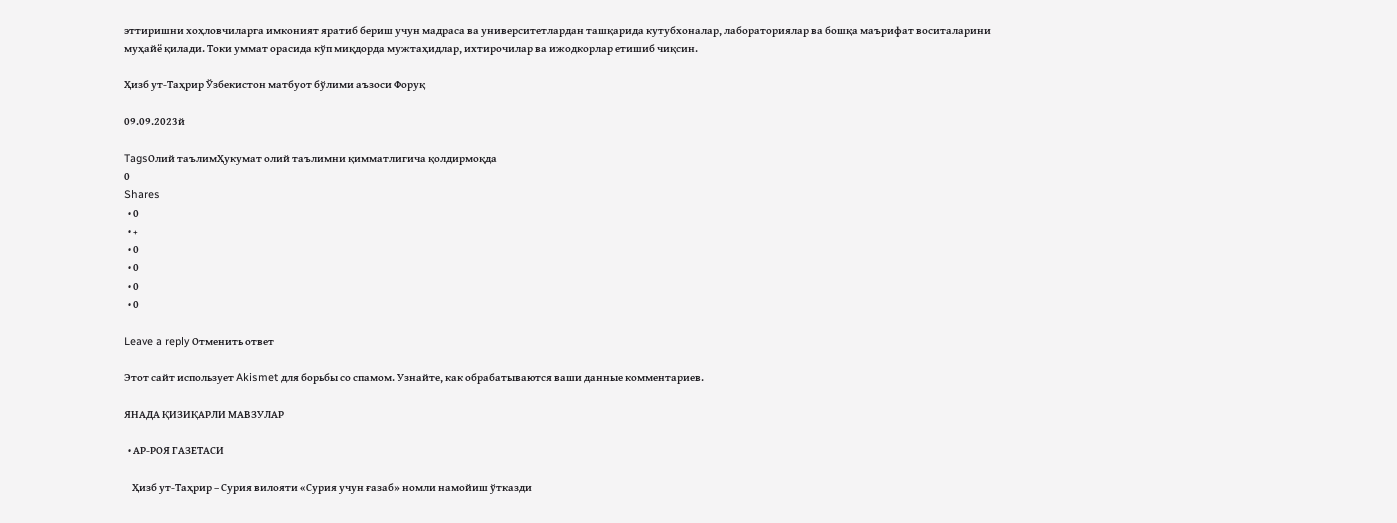эттиришни хоҳловчиларга имконият яратиб бериш учун мадраса ва университетлардан ташқарида кутубхоналар, лабораториялар ва бошқа маърифат воситаларини муҳайё қилади. Токи уммат орасида кўп миқдорда мужтаҳидлар, ихтирочилар ва ижодкорлар етишиб чиқсин.

Ҳизб ут-Таҳрир Ўзбекистон матбуот бўлими аъзоси Форуқ

09.09.2023й

TagsОлий таълимҲукумат олий таълимни қимматлигича қолдирмоқда
0
Shares
  • 0
  • +
  • 0
  • 0
  • 0
  • 0

Leave a reply Отменить ответ

Этот сайт использует Akismet для борьбы со спамом. Узнайте, как обрабатываются ваши данные комментариев.

ЯНАДА ҚИЗИҚАРЛИ МАВЗУЛАР

  • АР-РОЯ ГАЗЕТАСИ

    Ҳизб ут-Таҳрир – Сурия вилояти «Сурия учун ғазаб» номли намойиш ўтказди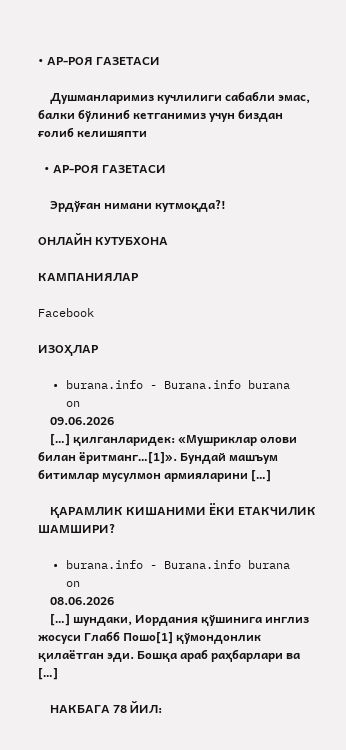• АР-РОЯ ГАЗЕТАСИ

    Душманларимиз кучлилиги сабабли эмас, балки бўлиниб кетганимиз учун биздан ғолиб келишяпти

  • АР-РОЯ ГАЗЕТАСИ

    Эрдўған нимани кутмоқда?!

ОНЛАЙН КУТУБХОНА

КАМПАНИЯЛАР

Facebook

ИЗОҲЛАР

  • burana.info - Burana.info burana
    on
    09.06.2026
    […] қилганларидек: «Мушриклар олови билан ёритманг…[1]». Бундай машъум битимлар мусулмон армияларини […]

    ҚАРАМЛИК КИШАНИМИ ЁКИ ЕТАКЧИЛИК ШАМШИРИ?

  • burana.info - Burana.info burana
    on
    08.06.2026
    […] шундаки, Иордания қўшинига инглиз жосуси Глабб Пошо[1] қўмондонлик қилаётган эди. Бошқа араб раҳбарлари ва […]

    НАКБАГА 78 ЙИЛ: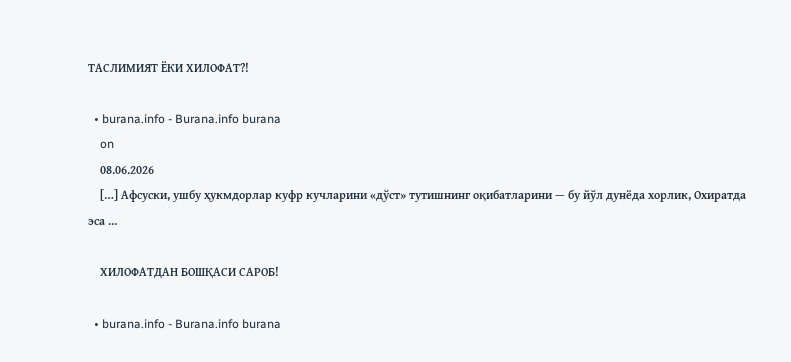ТАСЛИМИЯТ ЁКИ ХИЛОФАТ?!

  • burana.info - Burana.info burana
    on
    08.06.2026
    […] Афсуски, ушбу ҳукмдорлар куфр кучларини «дўст» тутишнинг оқибатларини — бу йўл дунёда хорлик, Охиратда эса ...

    ХИЛОФАТДАН БОШҚАСИ САРОБ!

  • burana.info - Burana.info burana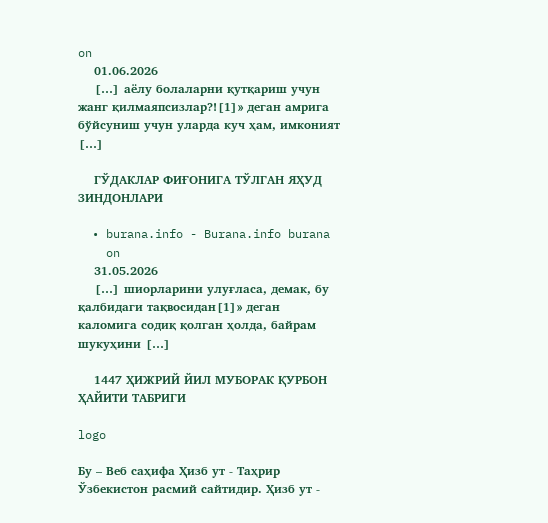on
    01.06.2026
    […] аёлу болаларни қутқариш учун жанг қилмаяпсизлар?![1]» деган амрига бўйсуниш учун уларда куч ҳам, имконият […]

    ГЎДАКЛАР ФИҒОНИГА ТЎЛГАН ЯҲУД ЗИНДОНЛАРИ

  • burana.info - Burana.info burana
    on
    31.05.2026
    […] шиорларини улуғласа, демак, бу қалбидаги тақвосидан[1]» деган каломига содиқ қолган ҳолда, байрам шукуҳини […]

    1447 ҲИЖРИЙ ЙИЛ МУБОРАК ҚУРБОН ҲАЙИТИ ТАБРИГИ

logo

Бу – Веб саҳифа Ҳизб ут - Таҳрир Ўзбекистон расмий сайтидир. Ҳизб ут -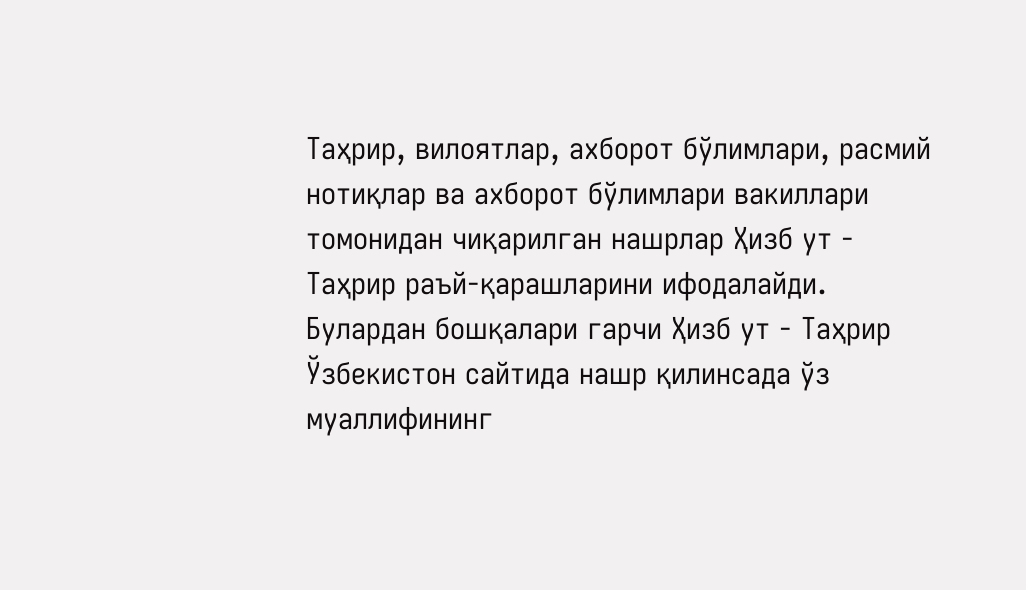Таҳрир, вилоятлар, ахборот бўлимлари, расмий нотиқлар ва ахборот бўлимлари вакиллари томонидан чиқарилган нашрлар Ҳизб ут - Таҳрир раъй-қарашларини ифодалайди. Булардан бошқалари гарчи Ҳизб ут - Таҳрир Ўзбекистон сайтида нашр қилинсада ўз муаллифининг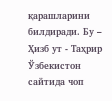қарашларини билдиради. Бу – Ҳизб ут - Таҳрир Ўзбекистон сайтида чоп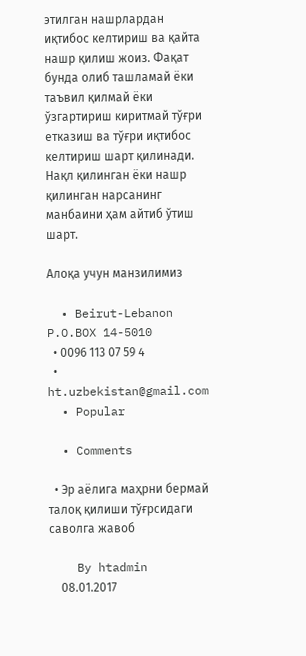этилган нашрлардан иқтибос келтириш ва қайта нашр қилиш жоиз. Фақат бунда олиб ташламай ёки таъвил қилмай ёки ўзгартириш киритмай тўғри етказиш ва тўғри иқтибос келтириш шарт қилинади. Нақл қилинган ёки нашр қилинган нарсанинг манбаини ҳам айтиб ўтиш шарт.

Алоқа учун манзилимиз

  • Beirut-Lebanon P.O.BOX 14-5010
  • 0096 113 07 59 4
  • ht.uzbekistan@gmail.com
  • Popular

  • Comments

  • Эр аёлига маҳрни бермай талоқ қилиши тўғрсидаги саволга жавоб

    By htadmin
    08.01.2017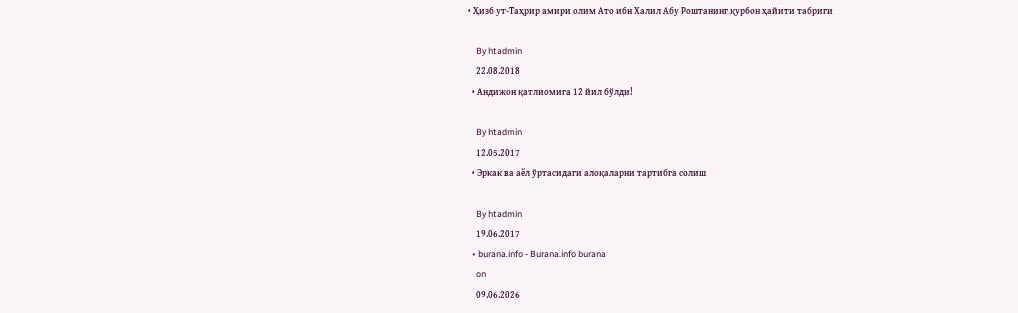• Ҳизб ут-Таҳрир амири олим Ато ибн Халил Абу Роштанинг қурбон ҳайити табриги

    By htadmin
    22.08.2018
  • Андижон қатлиомига 12 йил бўлди!

    By htadmin
    12.05.2017
  • Эркак ва аёл ўртасидаги алоқаларни тартибга солиш

    By htadmin
    19.06.2017
  • burana.info - Burana.info burana
    on
    09.06.2026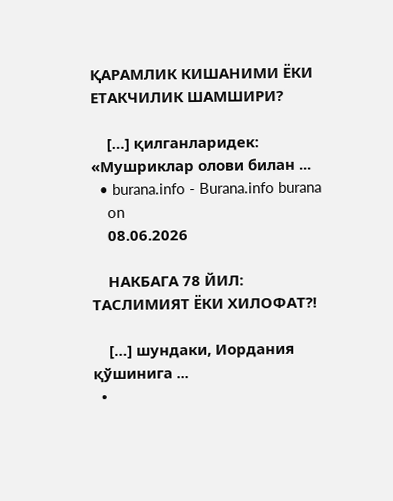ҚАРАМЛИК КИШАНИМИ ЁКИ ЕТАКЧИЛИК ШАМШИРИ?

    […] қилганларидек: «Мушриклар олови билан ...
  • burana.info - Burana.info burana
    on
    08.06.2026

    НАКБАГА 78 ЙИЛ: ТАСЛИМИЯТ ЁКИ ХИЛОФАТ?!

    […] шундаки, Иордания қўшинига ...
  •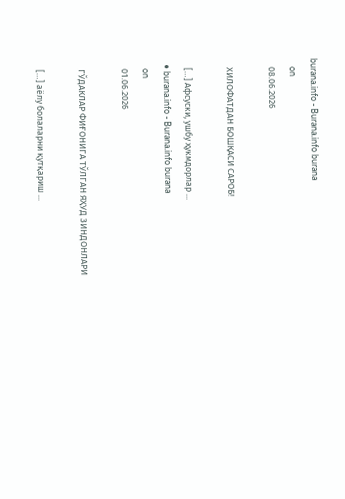burana.info - Burana.info burana
    on
    08.06.2026

    ХИЛОФАТДАН БОШҚАСИ САРОБ!

    […] Афсуски, ушбу ҳукмдорлар ...
  • burana.info - Burana.info burana
    on
    01.06.2026

    ГЎДАКЛАР ФИҒОНИГА ТЎЛГАН ЯҲУД ЗИНДОНЛАРИ

    […] аёлу болаларни қутқариш ...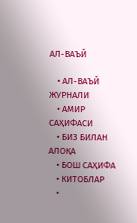АЛ-ВАЪЙ

    • АЛ-ВАЪЙ ЖУРНАЛИ
    • АМИР САҲИФАСИ
    • БИЗ БИЛАН АЛОҚА
    • БОШ САҲИФА
    • КИТОБЛАР
    •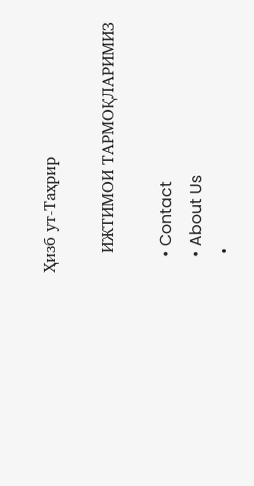Ҳизб ут-Таҳрир

    ИЖТИМОИ ТАРМОҚЛАРИМИЗ

    • Contact
    • About Us
    •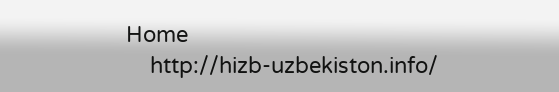Home
    http://hizb-uzbekiston.info/